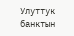Улуттук банктын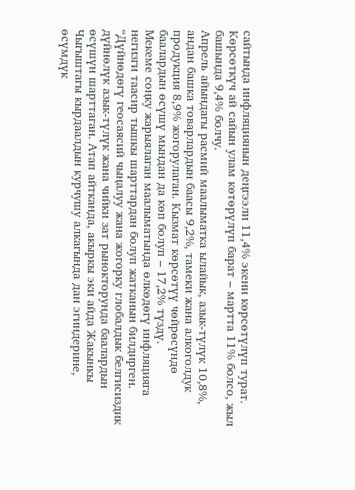сайтында инфляциянын деңгээли 11,4% экени көрсөтүлүп турат. Көрсөткүч ай сайын улам көтөрүлүп барат – мартта 11% болсо, жыл башында 9,4% болчу.
Апрель айындагы расмий маалыматка ылайык, азык-түлүк 10,8%, андан башка товарлардын баасы 9,2%, тамеки жана алкоголдук продукция 8,9% жогорулаган. Кызмат көрсөтүү чөйрөсүндө баалардын өсүшү мындан да көп болуп – 17,2% түздү.
Мекеме соңку жарыялаган маалыматында өлкөдөгү инфляцияга негизги таасир тышкы шарттардан болуп жатканын билдирген.
“Дүйнөдөгү геосаясий чыңалуу жана жогорку глобалдык белгисиздик дүйнөлүк азык-түлүк жана чийки зат рынокторунда баалардын өсүшүн шарттаган. Атап айтканда, акыркы эки айда Жакынкы Чыгыштагы кырдаалдын курчушу алкагында дан эгиндерине, өсүмдүк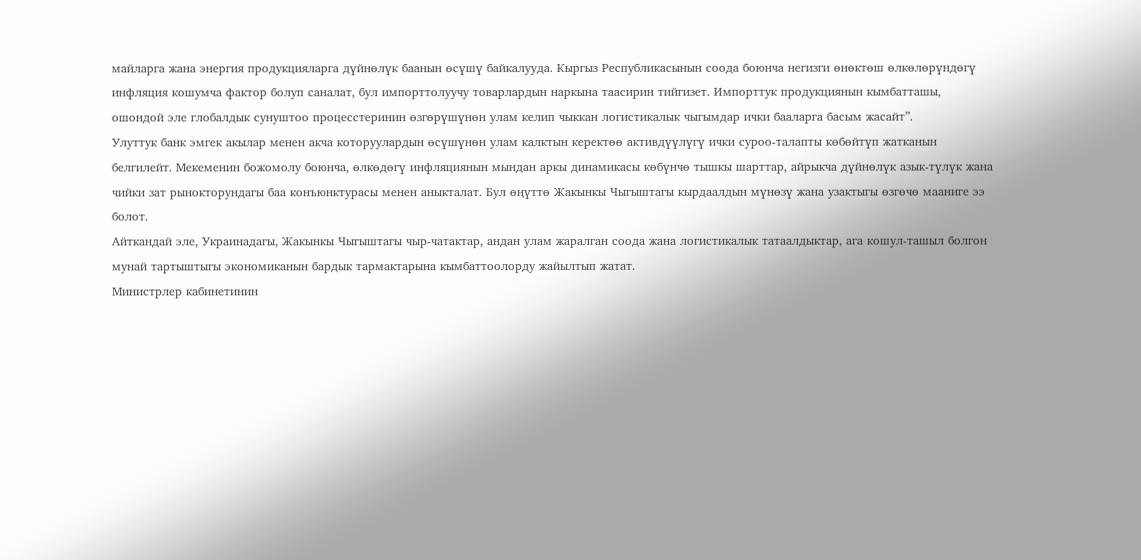майларга жана энергия продукцияларга дүйнөлүк баанын өсүшү байкалууда. Кыргыз Республикасынын соода боюнча негизги өнөктөш өлкөлөрүндөгү инфляция кошумча фактор болуп саналат, бул импорттолуучу товарлардын наркына таасирин тийгизет. Импорттук продукциянын кымбатташы, ошондой эле глобалдык сунуштоо процесстеринин өзгөрүшүнөн улам келип чыккан логистикалык чыгымдар ички бааларга басым жасайт”.
Улуттук банк эмгек акылар менен акча которуулардын өсүшүнөн улам калктын керектөө активдүүлүгү ички суроо-талапты көбөйтүп жатканын белгилейт. Мекеменин божомолу боюнча, өлкөдөгү инфляциянын мындан аркы динамикасы көбүнчө тышкы шарттар, айрыкча дүйнөлүк азык-түлүк жана чийки зат рынокторундагы баа конъюнктурасы менен аныкталат. Бул өңүттө Жакынкы Чыгыштагы кырдаалдын мүнөзү жана узактыгы өзгөчө мааниге ээ болот.
Айткандай эле, Украинадагы, Жакынкы Чыгыштагы чыр-чатактар, андан улам жаралган соода жана логистикалык татаалдыктар, ага кошул-ташыл болгон мунай тартыштыгы экономиканын бардык тармактарына кымбаттоолорду жайылтып жатат.
Министрлер кабинетинин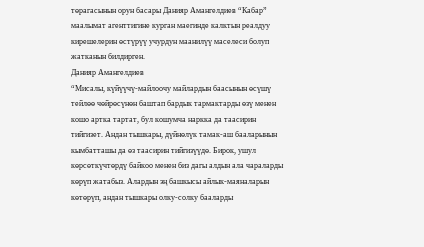төрагасынын орун басары Данияр Амангелдиев “Кабар” маалымат агенттигине курган маегинде калктын реалдуу кирешелерин өстүрүү учурдун маанилүү маселеси болуп жатканын билдирген.
Данияр Амангелдиев
“Мисалы, күйүүчү-майлоочу майлардын баасынын өсүшү тейлөө чөйрөсүнөн баштап бардык тармактарды өзү менен кошо артка тартат, бул кошумча наркка да таасирин тийгизет. Андан тышкары, дүйнөлүк тамак-аш бааларынын кымбатташы да өз таасирин тийгизүүдө. Бирок, ушул көрсөткүчтөрдү байкоо менен биз дагы алдын ала чараларды көрүп жатабыз. Алардын эң башкысы айлык-маяналарын көтөрүп, андан тышкары олку-солку бааларды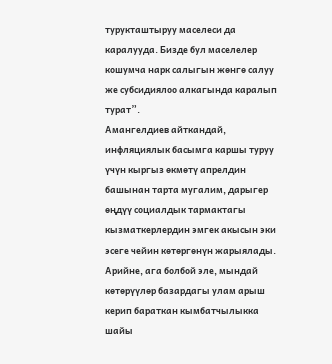турукташтыруу маселеси да каралууда. Бизде бул маселелер кошумча нарк салыгын жөнгө салуу же субсидиялоо алкагында каралып турат”.
Амангелдиев айткандай, инфляциялык басымга каршы туруу үчүн кыргыз өкмөтү апрелдин башынан тарта мугалим, дарыгер өңдүү социалдык тармактагы кызматкерлердин эмгек акысын эки эсеге чейин көтөргөнүн жарыялады. Арийне, ага болбой эле, мындай көтөрүүлөр базардагы улам арыш керип бараткан кымбатчылыкка шайы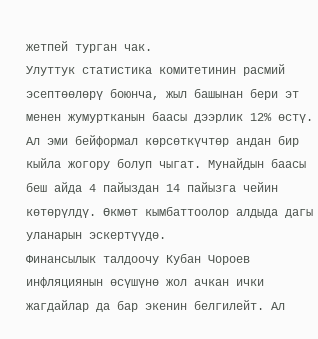жетпей турган чак.
Улуттук статистика комитетинин расмий эсептөөлөрү боюнча, жыл башынан бери эт менен жумуртканын баасы дээрлик 12% өстү. Ал эми бейформал көрсөткүчтөр андан бир кыйла жогору болуп чыгат. Мунайдын баасы беш айда 4 пайыздан 14 пайызга чейин көтөрүлдү. Өкмөт кымбаттоолор алдыда дагы уланарын эскертүүдө.
Финансылык талдоочу Кубан Чороев инфляциянын өсүшүнө жол ачкан ички жагдайлар да бар экенин белгилейт. Ал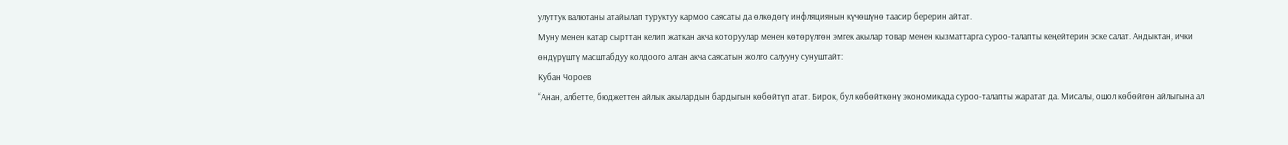улуттук валютаны атайылап туруктуу кармоо саясаты да өлкөдөгү инфляциянын күчөшүнө таасир берерин айтат.
Муну менен катар сырттан келип жаткан акча которуулар менен көтөрүлгөн эмгек акылар товар менен кызматтарга суроо-талапты кеңейтерин эске салат. Андыктан, ички өндүрүштү масштабдуу колдоого алган акча саясатын жолго салууну сунуштайт:
Кубан Чороев
“Анан, албетте, бюджеттен айлык акылардын бардыгын көбөйтүп атат. Бирок, бул көбөйткөнү экономикада суроо-талапты жаратат да. Мисалы, ошол көбөйгөн айлыгына ал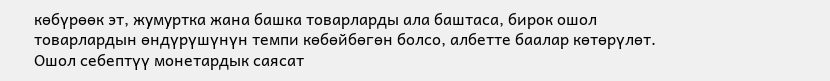көбүрөөк эт, жумуртка жана башка товарларды ала баштаса, бирок ошол товарлардын өндүрүшүнүн темпи көбөйбөгөн болсо, албетте баалар көтөрүлөт. Ошол себептүү монетардык саясат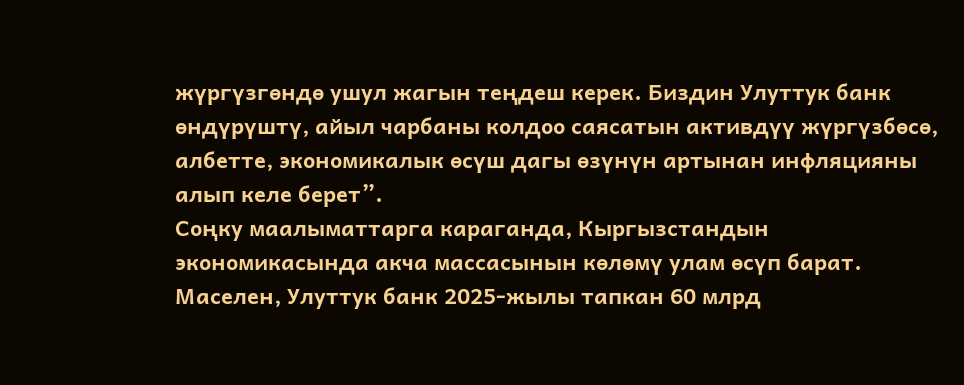жүргүзгөндө ушул жагын теңдеш керек. Биздин Улуттук банк өндүрүштү, айыл чарбаны колдоо саясатын активдүү жүргүзбөсө, албетте, экономикалык өсүш дагы өзүнүн артынан инфляцияны алып келе берет”.
Соңку маалыматтарга караганда, Кыргызстандын экономикасында акча массасынын көлөмү улам өсүп барат. Маселен, Улуттук банк 2025-жылы тапкан 60 млрд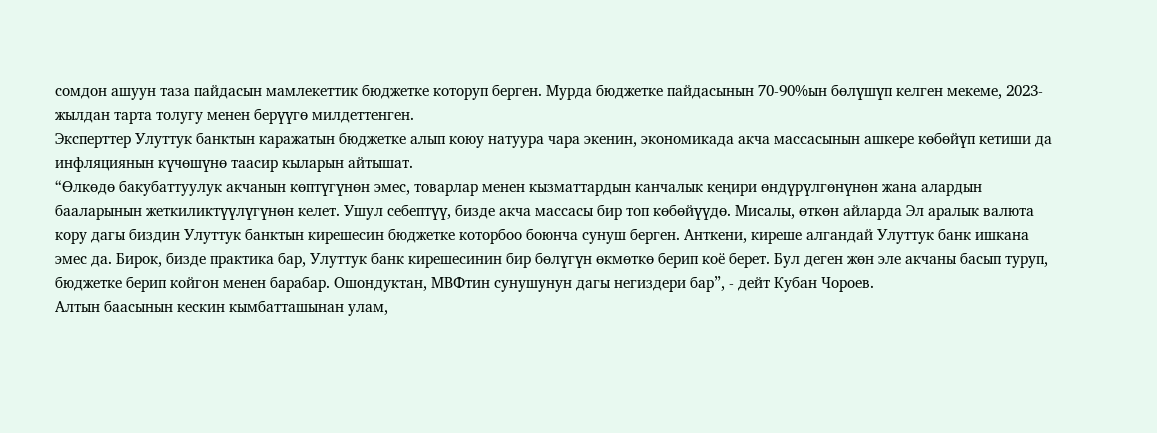сомдон ашуун таза пайдасын мамлекеттик бюджетке которуп берген. Мурда бюджетке пайдасынын 70-90%ын бөлүшүп келген мекеме, 2023-жылдан тарта толугу менен берүүгө милдеттенген.
Эксперттер Улуттук банктын каражатын бюджетке алып коюу натуура чара экенин, экономикада акча массасынын ашкере көбөйүп кетиши да инфляциянын күчөшүнө таасир кыларын айтышат.
“Өлкөдө бакубаттуулук акчанын көптүгүнөн эмес, товарлар менен кызматтардын канчалык кеңири өндүрүлгөнүнөн жана алардын бааларынын жеткиликтүүлүгүнөн келет. Ушул себептүү, бизде акча массасы бир топ көбөйүүдө. Мисалы, өткөн айларда Эл аралык валюта кору дагы биздин Улуттук банктын кирешесин бюджетке которбоо боюнча сунуш берген. Анткени, киреше алгандай Улуттук банк ишкана эмес да. Бирок, бизде практика бар, Улуттук банк кирешесинин бир бөлүгүн өкмөткө берип коё берет. Бул деген жөн эле акчаны басып туруп, бюджетке берип койгон менен барабар. Ошондуктан, МВФтин сунушунун дагы негиздери бар”, - дейт Кубан Чороев.
Алтын баасынын кескин кымбатташынан улам,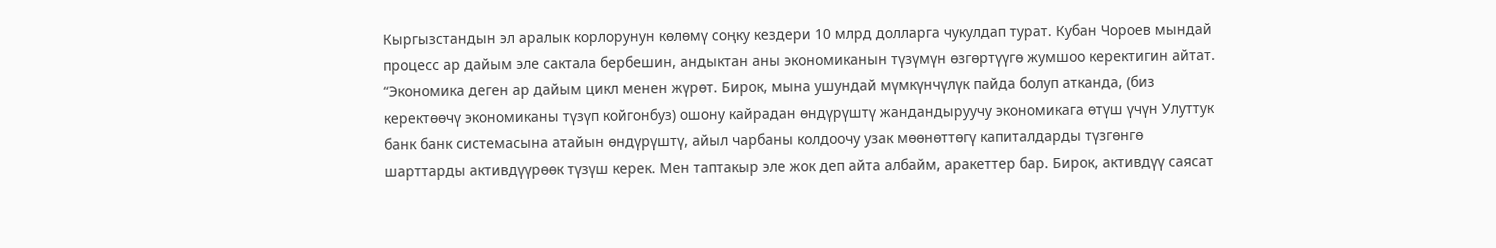Кыргызстандын эл аралык корлорунун көлөмү соңку кездери 10 млрд долларга чукулдап турат. Кубан Чороев мындай процесс ар дайым эле сактала бербешин, андыктан аны экономиканын түзүмүн өзгөртүүгө жумшоо керектигин айтат.
“Экономика деген ар дайым цикл менен жүрөт. Бирок, мына ушундай мүмкүнчүлүк пайда болуп атканда, (биз керектөөчү экономиканы түзүп койгонбуз) ошону кайрадан өндүрүштү жандандыруучу экономикага өтүш үчүн Улуттук банк банк системасына атайын өндүрүштү, айыл чарбаны колдоочу узак мөөнөттөгү капиталдарды түзгөнгө шарттарды активдүүрөөк түзүш керек. Мен таптакыр эле жок деп айта албайм, аракеттер бар. Бирок, активдүү саясат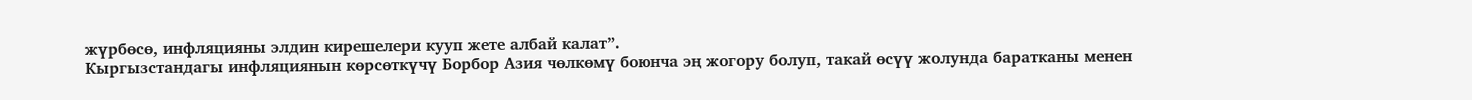жүрбөсө, инфляцияны элдин кирешелери кууп жете албай калат”.
Кыргызстандагы инфляциянын көрсөткүчү Борбор Азия чөлкөмү боюнча эң жогору болуп, такай өсүү жолунда баратканы менен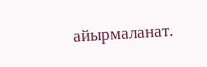айырмаланат.